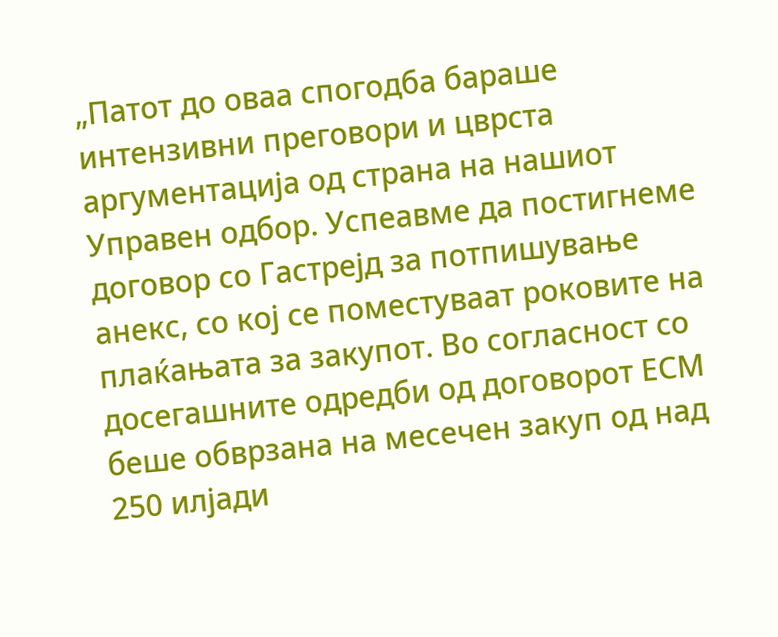„Патот до оваа спогодба бараше интензивни преговори и цврста аргументација од страна на нашиот Управен одбор. Успеавме да постигнеме договор со Гастрејд за потпишување анекс, со кој се поместуваат роковите на плаќањата за закупот. Во согласност со досегашните одредби од договорот ЕСМ беше обврзана на месечен закуп од над 250 илјади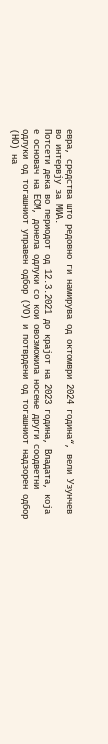евра, средства што редовно ги намирува од октомври 2024 година“, вели Узунчев во интервју за МИА.
Потсети дека во периодот од 12.3.2021 до крајот на 2023 година, Владата, која е основач на ЕСМ, донела одлуки со кои овозможила носење други соодветни одлуки од тогашниот управен одбор (УО) и потврдени од тогашниот надзорен oдбор (НО) на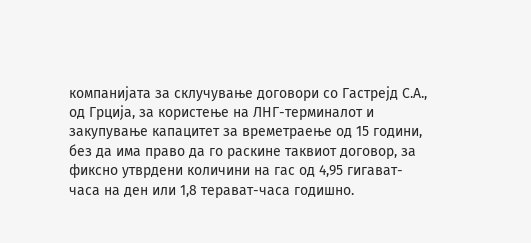компанијата за склучување договори со Гастрејд С.А., од Грција, за користeње на ЛНГ-терминалот и закупување капацитет за времетраење од 15 години, без да има право да го раскине таквиот договор, за фиксно утврдени количини на гас од 4,95 гигават-часа на ден или 1,8 терават-часа годишно.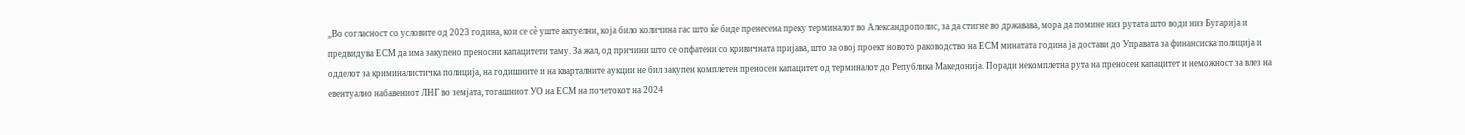„Во согласност со условите од 2023 година, кои се сè уште актуелни, која било количина гас што ќе биде пренесена преку терминалот во Александрополис, за да стигне во државава, мора да помине низ рутата што води низ Бугарија и предвидува ЕСМ да има закупено преносни капацитети таму. За жал, од причини што се опфатени со кривичната пријава, што за овој проект новото раководство на ЕСМ минатата година ја достави до Управата за финансиска полиција и одделот за криминалистичка полиција, на годишните и на кварталните аукции не бил закупен комплетен преносен капацитет од терминалот до Република Македонија. Поради некомплетна рута на преносен капацитет и неможност за влез на евентуално набавениот ЛНГ во земјата, тогашниот УО на ЕСМ на почетокот на 2024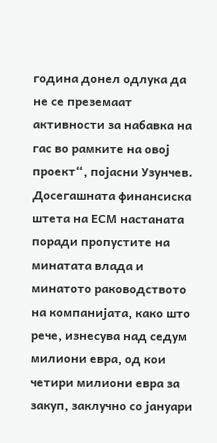година донел одлука да не се преземаат активности за набавка на гас во рамките на овој проект“, појасни Узунчев.
Досегашната финансиска штета на ЕСМ настаната поради пропустите на минатата влада и минатото раководството на компанијата, како што рече, изнесува над седум милиони евра, од кои четири милиони евра за закуп, заклучно со јануари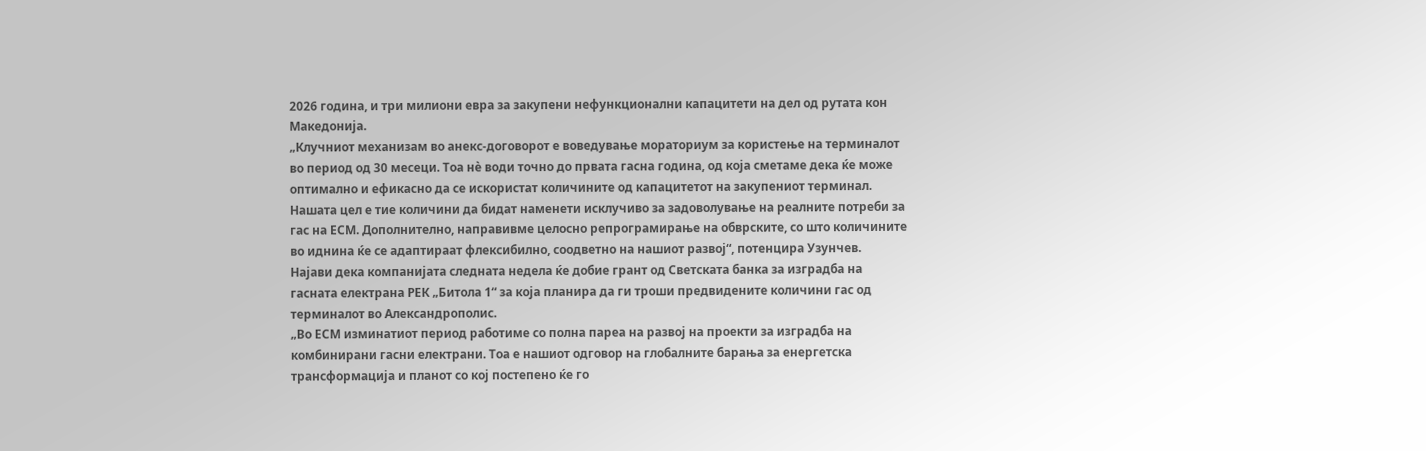2026 година, и три милиони евра за закупени нефункционални капацитети на дел од рутата кон Македонија.
„Клучниот механизам во анекс-договорот е воведување мораториум за користење на терминалот во период од 30 месеци. Тоа нѐ води точно до првата гасна година, од која сметаме дека ќе може оптимално и ефикасно да се искористат количините од капацитетот на закупениот терминал. Нашата цел е тие количини да бидат наменети исклучиво за задоволување на реалните потреби за гас на ЕСМ. Дополнително, направивме целосно репрограмирање на обврските, со што количините во иднина ќе се адаптираат флексибилно, соодветно на нашиот развој“, потенцира Узунчев.
Најави дека компанијата следната недела ќе добие грант од Светската банка за изградба на гасната електрана РЕК „Битола 1“ за која планира да ги троши предвидените количини гас од терминалот во Александрополис.
„Во ЕСМ изминатиот период работиме со полна пареа на развој на проекти за изградба на комбинирани гасни електрани. Тоа е нашиот одговор на глобалните барања за енергетска трансформација и планот со кој постепено ќе го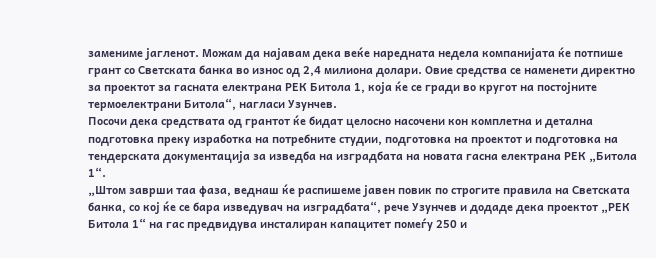замениме јагленот. Можам да најавам дека веќе наредната недела компанијата ќе потпише грант со Светската банка во износ од 2,4 милиона долари. Овие средства се наменети директно за проектот за гасната електрана РЕК Битола 1, која ќе се гради во кругот на постојните термоелектрани Битола“, нагласи Узунчев.
Посочи дека средствата од грантот ќе бидат целосно насочени кон комплетна и детална подготовка преку изработка на потребните студии, подготовка на проектот и подготовка на тендерската документација за изведба на изградбата на новата гасна електрана РЕК „Битола 1“.
„Штом заврши таа фаза, веднаш ќе распишеме јавен повик по строгите правила на Светската банка, со кој ќе се бара изведувач на изградбата“, рече Узунчев и додаде дека проектот „РЕК Битола 1“ на гас предвидува инсталиран капацитет помеѓу 250 и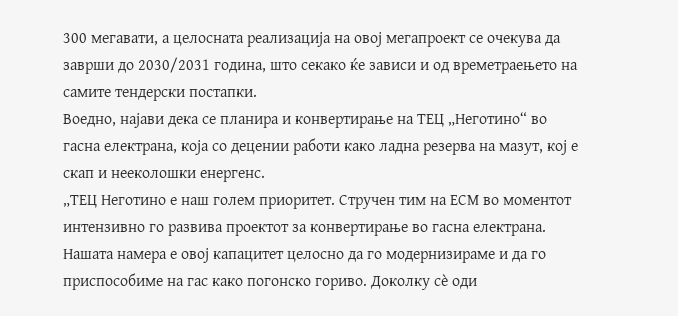300 мегавати, а целосната реализација на овој мегапроект се очекува да заврши до 2030/2031 година, што секако ќе зависи и од времетраењето на самите тендерски постапки.
Воедно, најави дека се планира и конвертирање на ТЕЦ „Неготино“ во гасна електрана, која со децении работи како ладна резерва на мазут, кој е скап и нееколошки енергенс.
„ТЕЦ Неготино е наш голем приоритет. Стручен тим на ЕСМ во моментот интензивно го развива проектот за конвертирање во гасна електрана. Нашата намера е овој капацитет целосно да го модернизираме и да го приспособиме на гас како погонско гориво. Доколку сè оди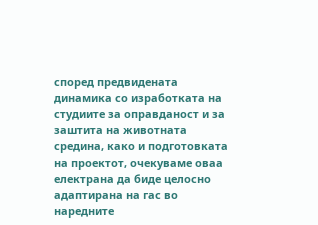според предвидената динамика со изработката на студиите за оправданост и за заштита на животната средина, како и подготовката на проектот, очекуваме оваа електрана да биде целосно адаптирана на гас во наредните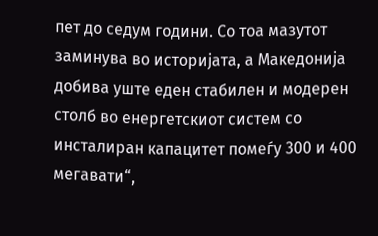пет до седум години. Со тоа мазутот заминува во историјата, а Македонија добива уште еден стабилен и модерен столб во енергетскиот систем со инсталиран капацитет помеѓу 300 и 400 мегавати“,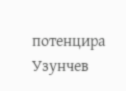потенцира Узунчев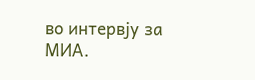во интервју за МИА.